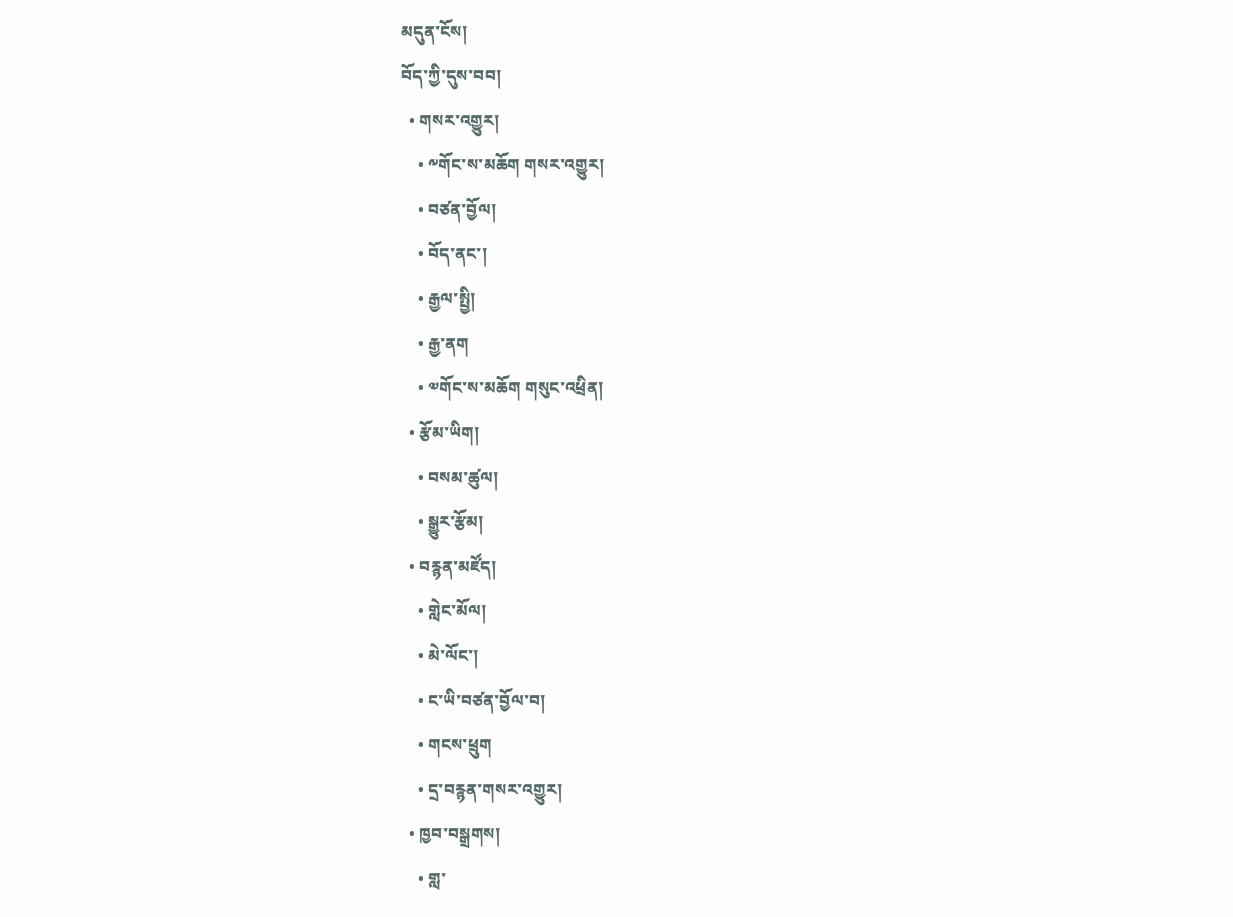མདུན་ངོས།
བོད་ཀྱི་དུས་བབ།
  • གསར་འགྱུར།
    • ༸གོང་ས་མཆོག གསར་འགྱུར།
    • བཙན་བྱོལ།
    • བོད་ནང་།
    • རྒྱལ་སྤྱི།
    • རྒྱ་ནག
    • ༧གོང་ས་མཆོག གསུང་འཕྲིན།
  • རྩོམ་ཡིག།
    • བསམ་ཚུལ།
    • སྒྱུར་རྩོམ།
  • བརྙན་མཛོད།
    • གླེང་མོལ།
    • མེ་ལོང་།
    • ང་ཡི་བཙན་བྱོལ་བ།
    • གངས་ཕྲུག
    • དྲ་བརྙན་གསར་འགྱུར།
  • ཁྱབ་བསྒྲགས།
    • གླ་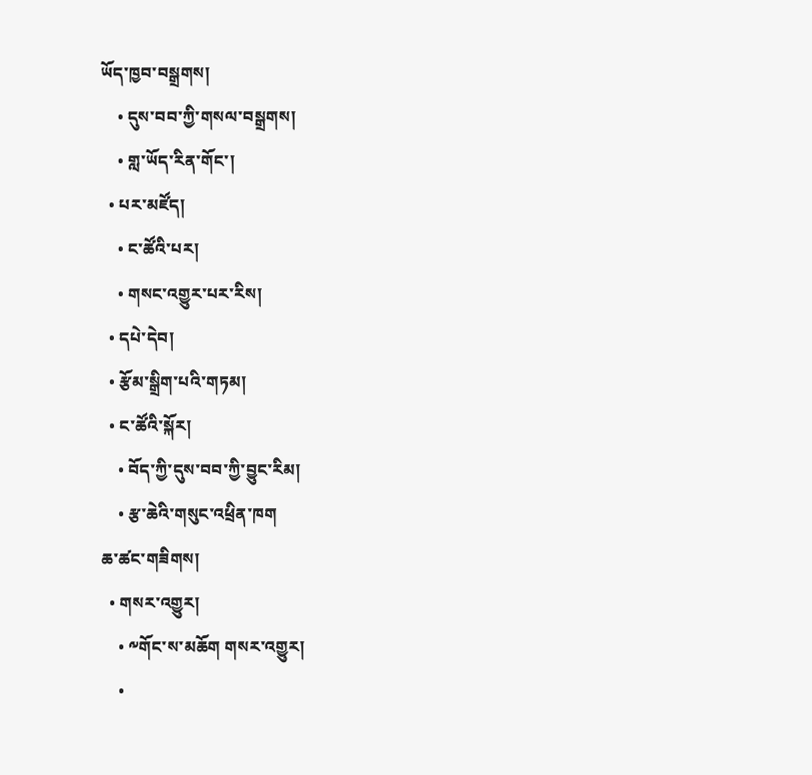ཡོད་ཁྱབ་བསྒྲགས།
    • དུས་བབ་ཀྱི་གསལ་བསྒྲགས།
    • གླ་ཡོད་རིན་གོང་།
  • པར་མཛོད།
    • ང་ཚོའི་པར།
    • གསང་འགྱུར་པར་རིས།
  • དཔེ་དེབ།
  • རྩོམ་སྒྲིག་པའི་གཏམ།
  • ང་ཚོའི་སྐོར།
    • བོད་ཀྱི་དུས་བབ་ཀྱི་བྱུང་རིམ།
    • རྩ་ཆེའི་གསུང་འཕྲིན་ཁག
ཆ་ཚང་གཟིགས།
  • གསར་འགྱུར།
    • ༸གོང་ས་མཆོག གསར་འགྱུར།
    •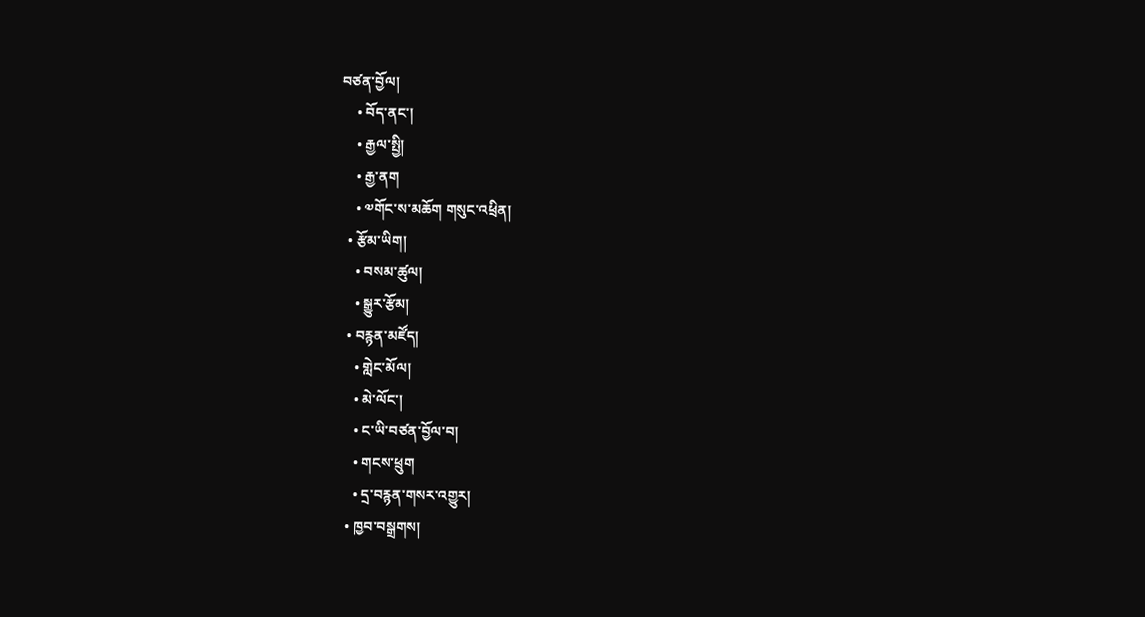བཙན་བྱོལ།
    • བོད་ནང་།
    • རྒྱལ་སྤྱི།
    • རྒྱ་ནག
    • ༧གོང་ས་མཆོག གསུང་འཕྲིན།
  • རྩོམ་ཡིག།
    • བསམ་ཚུལ།
    • སྒྱུར་རྩོམ།
  • བརྙན་མཛོད།
    • གླེང་མོལ།
    • མེ་ལོང་།
    • ང་ཡི་བཙན་བྱོལ་བ།
    • གངས་ཕྲུག
    • དྲ་བརྙན་གསར་འགྱུར།
  • ཁྱབ་བསྒྲགས།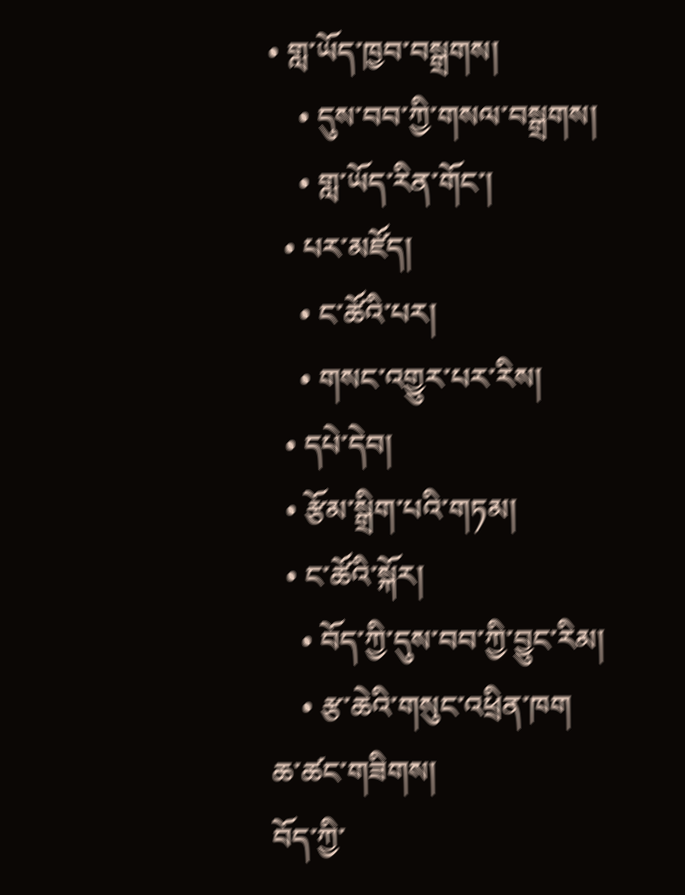• གླ་ཡོད་ཁྱབ་བསྒྲགས།
    • དུས་བབ་ཀྱི་གསལ་བསྒྲགས།
    • གླ་ཡོད་རིན་གོང་།
  • པར་མཛོད།
    • ང་ཚོའི་པར།
    • གསང་འགྱུར་པར་རིས།
  • དཔེ་དེབ།
  • རྩོམ་སྒྲིག་པའི་གཏམ།
  • ང་ཚོའི་སྐོར།
    • བོད་ཀྱི་དུས་བབ་ཀྱི་བྱུང་རིམ།
    • རྩ་ཆེའི་གསུང་འཕྲིན་ཁག
ཆ་ཚང་གཟིགས།
བོད་ཀྱི་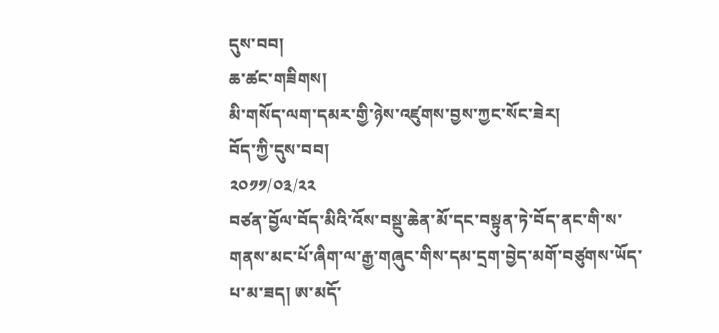དུས་བབ།
ཆ་ཚང་གཟིགས།
མི་གསོད་ལག་དམར་གྱི་ཉེས་འཛུགས་བྱས་ཀྱང་སོང་ཟེར།
བོད་ཀྱི་དུས་བབ།
༢༠༡༡/༠༣/༢༢
བཙན་བྱོལ་བོད་མིའི་འོས་བསྡུ་ཆེན་མོ་དང་བསྟུན་ཏེ་བོད་ནང་གི་ས་གནས་མང་པོ་ཞིག་ལ་རྒྱ་གཞུང་གིས་དམ་དྲག་བྱེད་མགོ་བཙུགས་ཡོད་པ་མ་ཟད། ཨ་མདོ་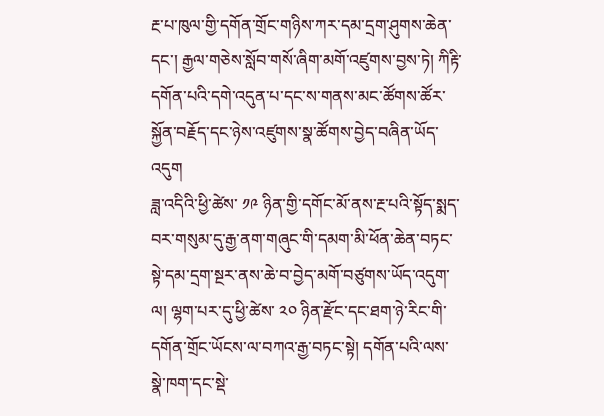རྔ་པ་ཁུལ་གྱི་དགོན་གྲོང་གཉིས་ཀར་དམ་དྲག་ཤུགས་ཆེན་དང་། རྒྱལ་གཅེས་སློབ་གསོ་ཞིག་མགོ་འཛུགས་བྱས་ཏེ། ཀིརྟི་དགོན་པའི་དགེ་འདུན་པ་དང་ས་གནས་མང་ཚོགས་ཚོར་སྐྱོན་བརྗོད་དང་ཉེས་འཛུགས་སྣ་ཚོགས་བྱེད་བཞིན་ཡོད་འདུག
ཟླ་འདིའི་ཕྱི་ཚེས་ ༡༩ ཉིན་གྱི་དགོང་མོ་ནས་རྔ་པའི་སྟོད་སྨད་བར་གསུམ་དུ་རྒྱ་ནག་གཞུང་གི་དམག་མི་ཕོན་ཆེན་བཏང་སྟེ་དམ་དྲག་སྔར་ནས་ཆེ་བ་བྱེད་མགོ་བཙུགས་ཡོད་འདུག་ལ། ལྷག་པར་དུ་ཕྱི་ཚེས་ ༢༠ ཉིན་རྫོང་དང་ཐག་ཉེ་རིང་གི་དགོན་གྲོང་ཡོངས་ལ་བཀའ་རྒྱ་བཏང་སྟེ། དགོན་པའི་ལས་སྣེ་ཁག་དང་སྡེ་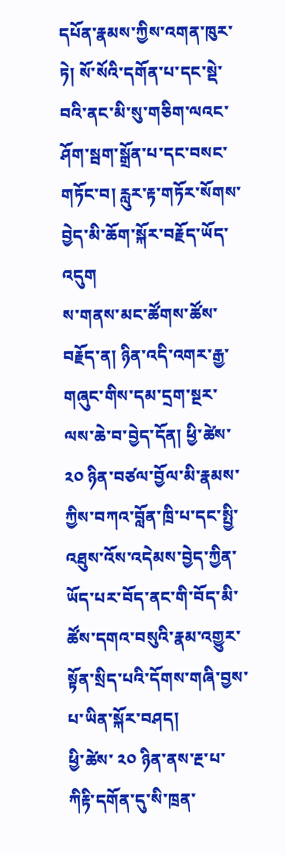དཔོན་རྣམས་ཀྱིས་འགན་ཁུར་ཏེ། སོ་སོའི་དགོན་པ་དང་སྡེ་བའི་ནང་མི་སུ་གཅིག་ལའང་ཤོག་སྦག་སྒྲོན་པ་དང་བསང་གཏོང་བ། རླུར་རྟ་གཏོར་སོགས་བྱེད་མི་ཆོག་སྐོར་བརྗོད་ཡོད་འདུག
ས་གནས་མང་ཚོགས་ཚོས་བརྗོད་ན། ཉིན་འདི་འགར་རྒྱ་གཞུང་གིས་དམ་དྲག་སྔར་ལས་ཆེ་བ་བྱེད་དོན། ཕྱི་ཚེས་ ༢༠ ཉིན་བཙལ་བྱོལ་མི་རྣམས་ཀྱིས་བཀའ་བློན་ཁྲི་པ་དང་སྤྱི་འཐུས་འོས་འདེམས་བྱེད་ཀྱིན་ཡོད་པར་བོད་ནང་གི་བོད་མི་ཚོས་དགའ་བསུའི་རྣམ་འགྱུར་སྟོན་སྲིད་པའི་དོགས་གཞི་བྱས་པ་ཡིན་སྐོར་བཤད།
ཕྱི་ཚེས་ ༢༠ ཉིན་ནས་རྔ་པ་ཀིརྟི་དགོན་དུ་སི་ཁྲན་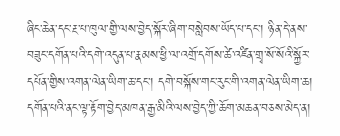ཞིང་ཆེན་དང་རྔ་པ་ཁུལ་གྱི་ལས་བྱེད་སྐོར་ཞིག་བསླེབས་ཡོད་པ་དང་། ཉིན་དེ་ནས་བཟུང་དགོན་པའི་དགེ་འདུན་པ་རྣམས་ཕྱི་ལ་འགྲོ་དགོས་ཚེ་འཛིན་གྲྭ་སོ་སོའི་སྐྱོར་དཔོན་གྱིས་འགན་ལེན་ཡིག་ཆ་དང་། དགེ་བསྐོས་གང་རུང་གི་འགན་ལེན་ཡིག་ཆ། དགོན་པའི་ནང་ལྟ་རྟོག་བྱེད་མཁན་རྒྱ་མིའི་ལས་བྱེད་ཀྱི་ཆོག་མཆན་བཅས་མེད་ན།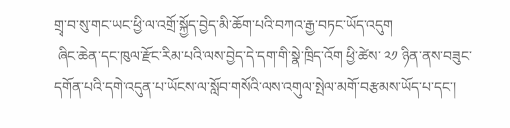གྲྭ་བ་སུ་གང་ཡང་ཕྱི་ལ་འགྲོ་སྐྱོད་བྱེད་མི་ཆོག་པའི་བཀའ་རྒྱ་བཏང་ཡོད་འདུག
 ཞིང་ཆེན་དང་ཁུལ་རྫོང་རིམ་པའི་ལས་བྱེད་དེ་དག་གི་སྣེ་ཁྲིད་འོག ཕྱི་ཚེས་ ༢༡ ཉིན་ནས་བཟུང་དགོན་པའི་དགེ་འདུན་པ་ཡོངས་ལ་སློབ་གསོའི་ལས་འགུལ་སྤེལ་མགོ་བརྩམས་ཡོད་པ་དང་།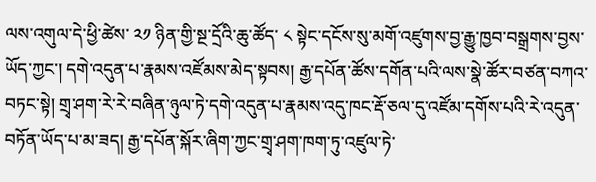ལས་འགུལ་དེ་ཕྱི་ཚེས་ ༢༡ ཉིན་གྱི་སྔ་དྲོའི་ཆུ་ཚོད་ ༨ སྟེང་དངོས་སུ་མགོ་འཛུགས་བྱ་རྒྱུ་ཁྱབ་བསྒྲགས་བྱས་ཡོད་ཀྱང་། དགེ་འདུན་པ་རྣམས་འཛོམས་མེད་སྟབས། རྒྱ་དཔོན་ཚོས་དགོན་པའི་ལས་སྣེ་ཚོར་བཙན་བཀའ་བཏང་སྟེ། གྲྭ་ཤག་རེ་རེ་བཞིན་ཉུལ་ཏེ་དགེ་འདུན་པ་རྣམས་འདུ་ཁང་རྡོ་ཅལ་དུ་འཛོམ་དགོས་པའི་རེ་འདུན་བཏོན་ཡོད་པ་མ་ཟད། རྒྱ་དཔོན་སྐོར་ཞིག་ཀྱང་གྲྭ་ཤག་ཁག་ཏུ་འཛུལ་ཏེ་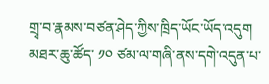གྲྭ་བ་རྣམས་བཙན་ཤེད་ཀྱིས་ཁྲིད་ཡོང་ཡོད་འདུག
མཐར་ཆུ་ཚོད་ ༡༠ ཙམ་ལ་གཞི་ནས་དགེ་འདུན་པ་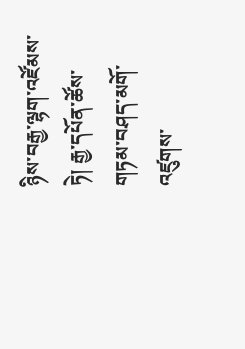ཉིས་བརྒྱ་ལྷག་འཛོམས་ཏེ། རྒྱ་དཔོན་ཚོས་གཏམ་བཤད་མགོ་འཛུགས་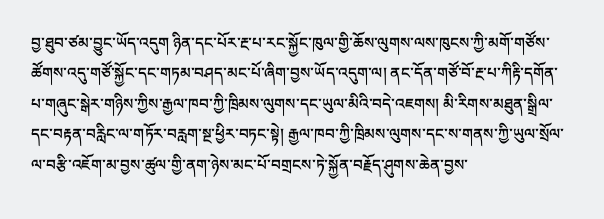བྱ་ཐུབ་ཙམ་བྱུང་ཡོད་འདུག ཉིན་དང་པོར་རྔ་པ་རང་སྐྱོང་ཁུལ་གྱི་ཆོས་ལུགས་ལས་ཁུངས་ཀྱི་མགོ་གཙོས་ཚོགས་འདུ་གཙོ་སྐྱོང་དང་གཏམ་བཤད་མང་པོ་ཞིག་བྱས་ཡོད་འདུག་ལ། ནང་དོན་གཙོ་བོ་རྔ་པ་ཀིརྟི་དགོན་པ་གཞུང་སྒེར་གཉིས་ཀྱིས་རྒྱལ་ཁབ་ཀྱི་ཁྲིམས་ལུགས་དང་ཡུལ་མིའི་བདེ་འཇགས། མི་རིགས་མཐུན་སྒྲིལ་དང་བརྟན་བརླིང་ལ་གཏོར་བརླག་སྔ་ཕྱིར་བཏང་སྟེ། རྒྱལ་ཁབ་ཀྱི་ཁྲིམས་ལུགས་དང་ས་གནས་ཀྱི་ཡུལ་སྲོལ་ལ་བརྩི་འཇོག་མ་བྱས་ཚུལ་གྱི་ནག་ཉེས་མང་པོ་བགྲངས་ཏེ་སྐྱོན་བརྗོད་ཤུགས་ཆེན་བྱས་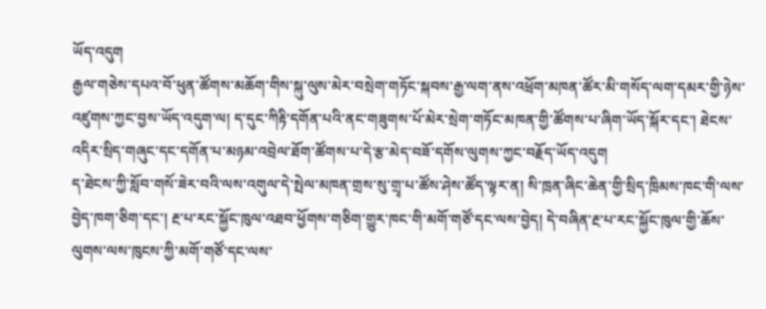ཡོད་འདུག
རྒྱལ་གཅེས་དཔའ་བོ་ཕུན་ཚོགས་མཆོག་གིས་སྐུ་ལུས་མེར་བསྲེག་གཏོང་སྐབས་རྒྱ་ལག་ནས་འཕྲོག་མཁན་ཚོར་མི་གསོད་ལག་དམར་གྱི་ཉེས་འཛུགས་ཀྱང་བྱས་ཡོད་འདུག་ལ། ད་དུང་ཀིརྟི་དགོན་པའི་ནང་གཟུགས་པོ་མེར་སྲེག་གཏོང་མཁན་གྱི་ཚོགས་པ་ཞིག་ཡོད་སྐོར་དང་། ཐེངས་འདིར་སྲིད་གཞུང་དང་དགོན་པ་མཉམ་འབྲེལ་ཐོག་ཚོགས་པ་དེ་རྩ་མེད་བཟོ་དགོས་ལུགས་ཀྱང་བརྗོད་ཡོད་འདུག
ད་ཐེངས་ཀྱི་སློབ་གསོ་ཟེར་བའི་ལས་འགུལ་དེ་སྤེལ་མཁན་གྲས་སུ་གྲྭ་པ་ཚོས་ཤེས་ཚོད་ལྟར་ན། སི་ཁྲན་ཞིང་ཆེན་གྱི་སྲིད་ཁྲིམས་ཁང་གི་ལས་བྱེད་ཁག་ཅིག་དང་། རྔ་པ་རང་སྐྱོང་ཁུལ་འཐབ་ཕྱོགས་གཅིག་གྱུར་ཁང་གི་མགོ་གཙོ་དང་ལས་བྱེད། དེ་བཞིན་རྔ་པ་རང་སྐྱོང་ཁུལ་གྱི་ཆོས་ལུགས་ལས་ཁུངས་ཀྱི་མགོ་གཙོ་དང་ལས་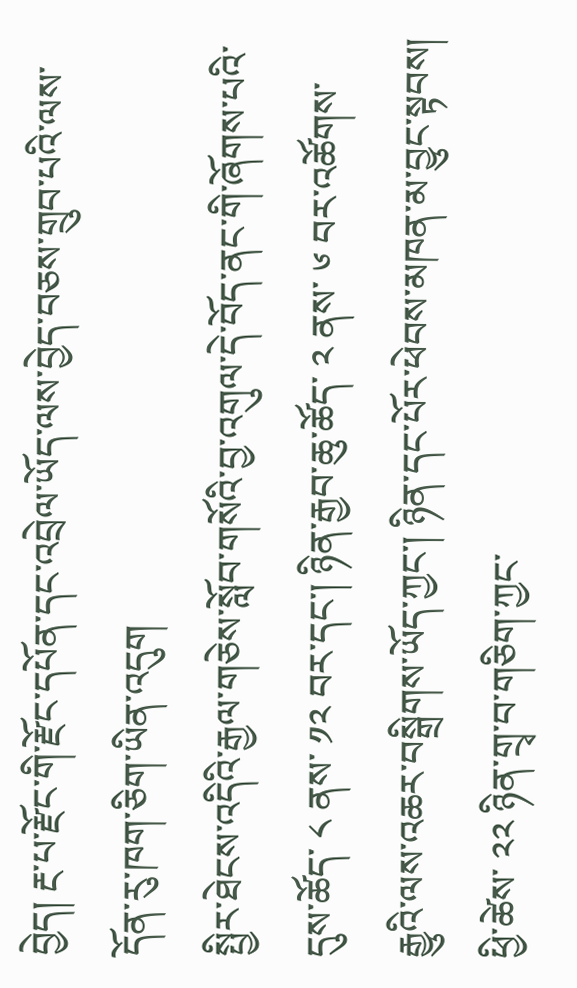བྱེད། རྔ་པ་རྫོང་གི་རྫོང་དཔོན་དང་འབྲེལ་ཡོད་ལས་བྱེད་བཅས་གྲུབ་པའི་ལས་དོན་རུ་ཁག་ཅིག་ཡིན་འདུག
སྤྱིར་ཐེངས་འདིའི་རྒྱལ་གཅེས་སློབ་གསོའི་བྱ་འགུལ་དེ་བོད་ནང་གི་ཞོགས་པའི་དུས་ཚོད་ ༨ ནས་ ༡༢ བར་དང་། ཉིན་རྒྱབ་ཆུ་ཚོད་ ༢ ནས་ ༦ བར་འཚོགས་རྒྱུའི་ལས་འཆར་བསྒྲིགས་ཡོད་ཀྱང་། ཉིན་དང་པོར་ཕེབས་མཁན་མ་བྱུང་སྟབས། ཕྱི་ཚེས་ ༢༢ ཉིན་གྲྭ་བ་གཅིག་ཀྱང་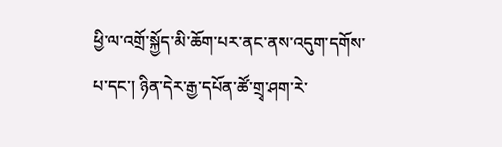ཕྱི་ལ་འགྲོ་སྐྱོད་མི་ཆོག་པར་ནང་ནས་འདུག་དགོས་པ་དང་། ཉིན་དེར་རྒྱ་དཔོན་ཚོ་གྲྭ་ཤག་རེ་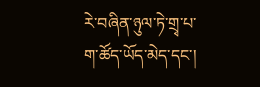རེ་བཞིན་ཉུལ་ཏེ་གྲྭ་པ་ག་ཚོད་ཡོད་མེད་དང་།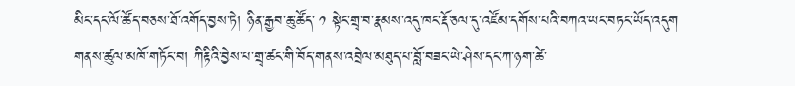མིང་དང་ལོ་ཚོད་བཅས་ཐོ་འགོད་བྱས་ཏེ། ཉིན་རྒྱབ་ཆུ་ཚོད་ ༡ སྟེང་གྲྭ་བ་རྣམས་འདུ་ཁང་རྡོ་ཅལ་དུ་འཛོམ་དགོས་པའི་བཀའ་ཡང་བཏང་ཡོད་འདུག
གནས་ཚུལ་མཁོ་གཏོང་བ། ཀིརྟིའི་བྱེས་པ་གྲྭ་ཚང་གི་བོད་གནས་འབྲེལ་མཐུད་པ་བློ་བཟང་ཡེ་ཤེས་དང་ཀ་ཉག་ཚེ་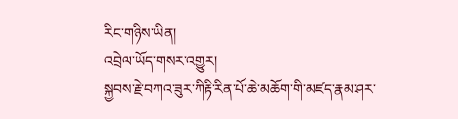རིང་གཉིས་ཡིན།
འབྲེལ་ཡོད་གསར་འགྱུར།
སྐྱབས་རྗེ་བཀའ་ཟུར་ཀིརྟི་རིན་པོ་ཆེ་མཆོག་གི་མཛད་རྣམ་ཤར་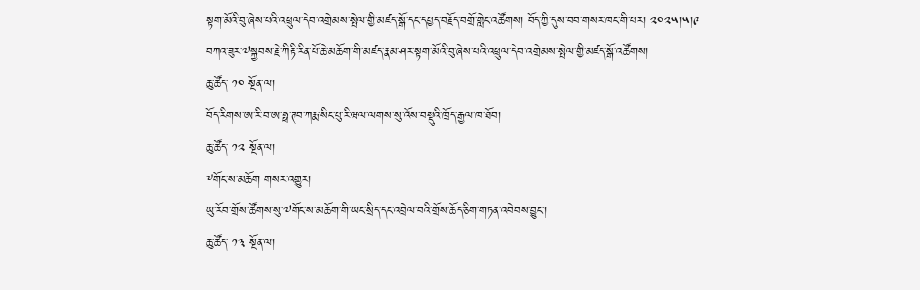སྟག་མོའི་བུ་ཞེས་པའི་འཕྲུལ་དེབ་འགྲེམས་སྤེལ་གྱི་མཛད་སྒོ་དང་དཔྱད་བརྗོད་བགྲོ་གླེང་འཚོགས། བོད་ཀྱི་དུས་བབ་གསར་ཁང་གི་པར། ༢༠༢༥།༥།༩
བཀའ་ཟུར་༧སྐྱབས་རྗེ་ཀིརྟི་རིན་པོ་ཆེ་མཆོག་གི་མཛད་རྣམ་ཤར་སྟག་མོའི་བུ་ཞེས་པའི་འཕྲུལ་དེབ་འགྲེམས་སྤེལ་གྱི་མཛད་སྒོ་འཚོགས།
ཆུ་ཚོད་ ༡༠ སྔོན་ལ།
བོད་རིགས་ཨ་རི་བ་ཨ་ཧྥ་ཊབ་ཀརྨ་སིང་པུ་རི་ཝལ་ལགས་སུ་འོས་བསྡུའི་ཁྲོད་རྒྱལ་ཁ་ཐོབ།
ཆུ་ཚོད་ ༡༢ སྔོན་ལ།
༸གོང་ས་མཆོག གསར་འགྱུར།
ཡུ་རོབ་གྲོས་ཚོགས་སུ་༧གོང་ས་མཆོག་གི་ཡང་སྲིད་དང་འབྲེལ་བའི་གྲོས་ཆོད་ཅིག་གཏན་འབེབས་བྱུང་།
ཆུ་ཚོད་ ༡༣ སྔོན་ལ།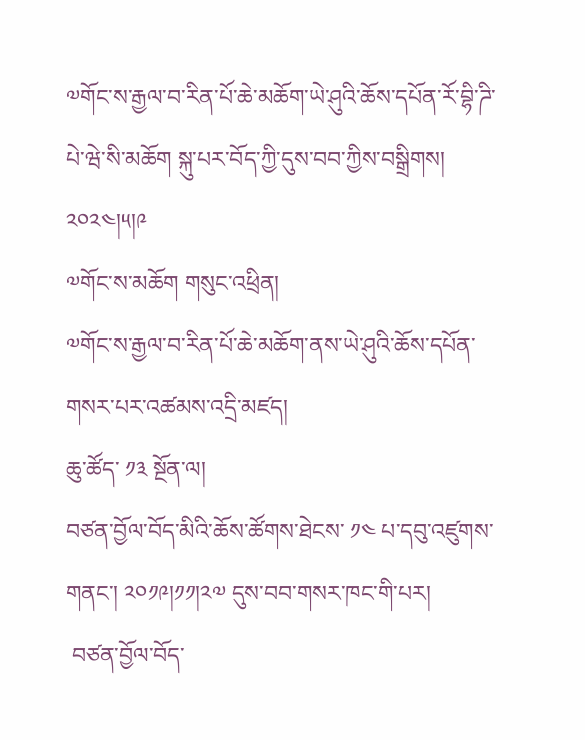༧གོང་ས་རྒྱལ་བ་རིན་པོ་ཆེ་མཆོག་ཡེ་ཤུའི་ཆོས་དཔོན་རོ་བྷི་ཌི་པེ་ཝེ་སི་མཆོག སྐུ་པར་བོད་ཀྱི་དུས་བབ་ཀྱིས་བསྒྲིགས། ༢༠༢༤།༥།༩
༧གོང་ས་མཆོག གསུང་འཕྲིན།
༧གོང་ས་རྒྱལ་བ་རིན་པོ་ཆེ་མཆོག་ནས་ཡེ་ཤུའི་ཆོས་དཔོན་གསར་པར་འཚམས་འདྲི་མཛད།
ཆུ་ཚོད་ ༡༣ སྔོན་ལ།
བཙན་བྱོལ་བོད་མིའི་ཆོས་ཚོགས་ཐེངས་ ༡༤ པ་དབུ་འཛུགས་གནང་། ༢༠༡༩།༡༡།༢༧ དུས་བབ་གསར་ཁང་གི་པར།
 བཙན་བྱོལ་བོད་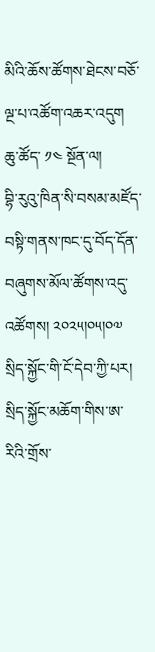མིའི་ཆོས་ཚོགས་ཐེངས་བཅོ་ལྔ་པ་འཚོག་འཆར་འདུག
ཆུ་ཚོད་ ༡༤ སྔོན་ལ།
བྷི་རུའུ་ཁིན་སི་བསམ་མཛོད་བསྟི་གནས་ཁང་དུ་བོད་དོན་བཞུགས་མོལ་ཚོགས་འདུ་འཚོགས། ༢༠༢༥།༠༥།༠༧ སྲིད་སྐྱོང་གི་ངོ་དེབ་ཀྱི་པར།
སྲིད་སྐྱོང་མཆོག་གིས་ཨ་རིའི་གྲོས་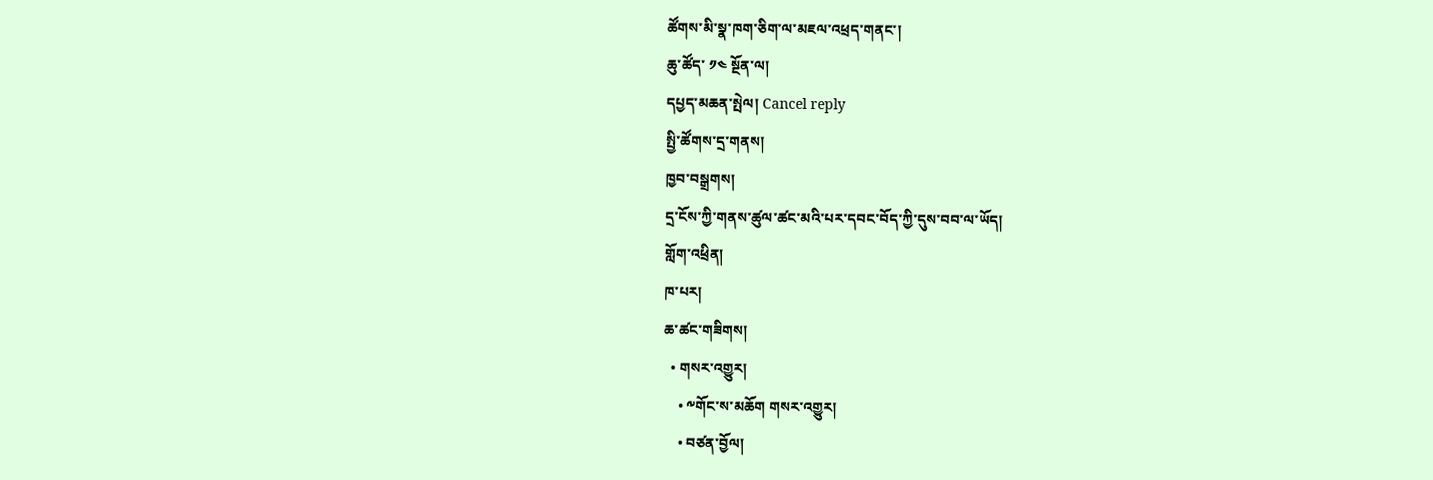ཚོགས་མི་སྣ་ཁག་ཅིག་ལ་མཇལ་འཕྲད་གནང་།
ཆུ་ཚོད་ ༡༤ སྔོན་ལ།
དཔྱད་མཆན་སྤེལ། Cancel reply
སྤྱི་ཚོགས་དྲ་གནས།
ཁྱབ་བསྒྲགས།
དྲ་ངོས་ཀྱི་གནས་ཚུལ་ཚང་མའི་པར་དབང་བོད་ཀྱི་དུས་བབ་ལ་ཡོད།
གློག་འཕྲིན།
ཁ་པར།
ཆ་ཚང་གཟིགས།
  • གསར་འགྱུར།
    • ༸གོང་ས་མཆོག གསར་འགྱུར།
    • བཙན་བྱོལ།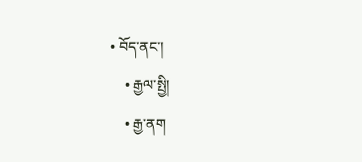• བོད་ནང་།
    • རྒྱལ་སྤྱི།
    • རྒྱ་ནག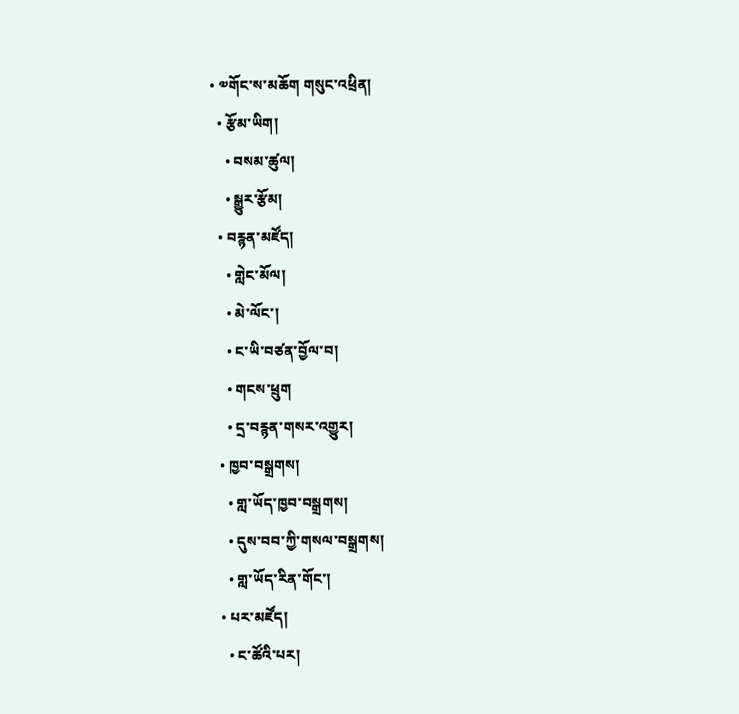• ༧གོང་ས་མཆོག གསུང་འཕྲིན།
  • རྩོམ་ཡིག།
    • བསམ་ཚུལ།
    • སྒྱུར་རྩོམ།
  • བརྙན་མཛོད།
    • གླེང་མོལ།
    • མེ་ལོང་།
    • ང་ཡི་བཙན་བྱོལ་བ།
    • གངས་ཕྲུག
    • དྲ་བརྙན་གསར་འགྱུར།
  • ཁྱབ་བསྒྲགས།
    • གླ་ཡོད་ཁྱབ་བསྒྲགས།
    • དུས་བབ་ཀྱི་གསལ་བསྒྲགས།
    • གླ་ཡོད་རིན་གོང་།
  • པར་མཛོད།
    • ང་ཚོའི་པར།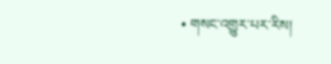• གསང་འགྱུར་པར་རིས།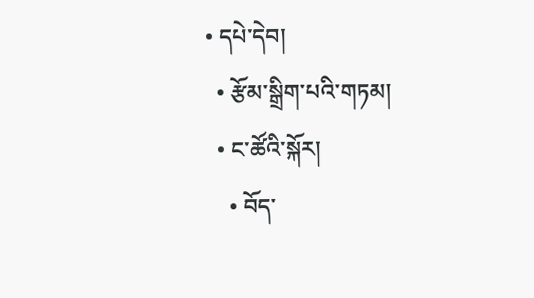• དཔེ་དེབ།
  • རྩོམ་སྒྲིག་པའི་གཏམ།
  • ང་ཚོའི་སྐོར།
    • བོད་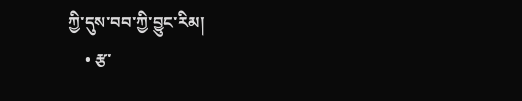ཀྱི་དུས་བབ་ཀྱི་བྱུང་རིམ།
    • རྩ་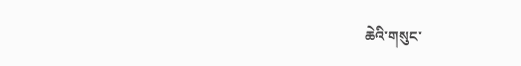ཆེའི་གསུང་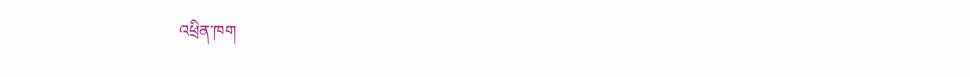འཕྲིན་ཁག